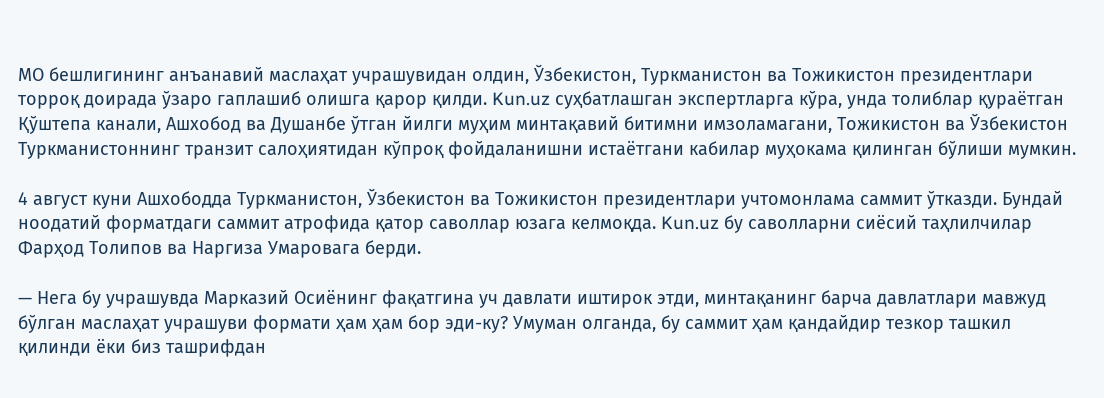МО бешлигининг анъанавий маслаҳат учрашувидан олдин, Ўзбекистон, Туркманистон ва Тожикистон президентлари торроқ доирада ўзаро гаплашиб олишга қарор қилди. Kun.uz суҳбатлашган экспертларга кўра, унда толиблар қураётган Қўштепа канали, Ашхобод ва Душанбе ўтган йилги муҳим минтақавий битимни имзоламагани, Тожикистон ва Ўзбекистон Туркманистоннинг транзит салоҳиятидан кўпроқ фойдаланишни истаётгани кабилар муҳокама қилинган бўлиши мумкин.

4 август куни Ашхободда Туркманистон, Ўзбекистон ва Тожикистон президентлари учтомонлама саммит ўтказди. Бундай ноодатий форматдаги саммит атрофида қатор саволлар юзага келмоқда. Kun.uz бу саволларни сиёсий таҳлилчилар Фарҳод Толипов ва Наргиза Умаровага берди.

— Нега бу учрашувда Марказий Осиёнинг фақатгина уч давлати иштирок этди, минтақанинг барча давлатлари мавжуд бўлган маслаҳат учрашуви формати ҳам ҳам бор эди-ку? Умуман олганда, бу саммит ҳам қандайдир тезкор ташкил қилинди ёки биз ташрифдан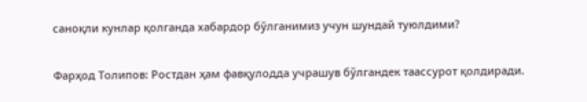саноқли кунлар қолганда хабардор бўлганимиз учун шундай туюлдими?

Фарҳод Толипов: Ростдан ҳам фавқулодда учрашув бўлгандек таассурот қолдиради.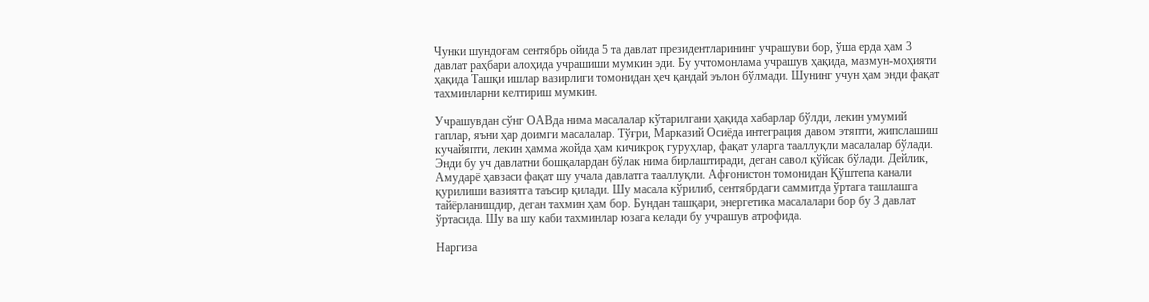Чунки шундоғам сентябрь ойида 5 та давлат президентларининг учрашуви бор, ўша ерда ҳам 3 давлат раҳбари алоҳида учрашиши мумкин эди. Бу учтомонлама учрашув ҳақида, мазмун-моҳияти ҳақида Ташқи ишлар вазирлиги томонидан ҳеч қандай эълон бўлмади. Шунинг учун ҳам энди фақат тахминларни келтириш мумкин.

Учрашувдан сўнг ОАВда нима масалалар кўтарилгани ҳақида хабарлар бўлди, лекин умумий гаплар, яъни ҳар доимги масалалар. Тўғри, Марказий Осиёда интеграция давом этяпти, жипслашиш кучайяпти, лекин ҳамма жойда ҳам кичикроқ гуруҳлар, фақат уларга тааллуқли масалалар бўлади. Энди бу уч давлатни бошқалардан бўлак нима бирлаштиради, деган савол қўйсак бўлади. Дейлик, Амударё ҳавзаси фақат шу учала давлатга тааллуқли. Афғонистон томонидан Қўштепа канали қурилиши вазиятга таъсир қилади. Шу масала кўрилиб, сентябрдаги саммитда ўртага ташлашга тайёрланишдир, деган тахмин ҳам бор. Бундан ташқари, энергетика масалалари бор бу 3 давлат ўртасида. Шу ва шу каби тахминлар юзага келади бу учрашув атрофида.

Наргиза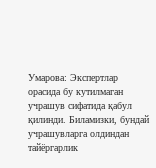Умарова: Экспертлар орасида бу кутилмаган учрашув сифатида қабул қилинди. Биламизки, бундай учрашувларга олдиндан тайёргарлик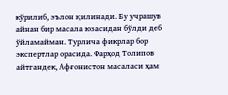кўрилиб, эълон қилинади. Бу учрашув айнан бир масала юзасидан бўлди деб ўйламайман. Турлича фикрлар бор экспертлар орасида. Фарҳод Толипов айтгандек, Афғонистон масаласи ҳам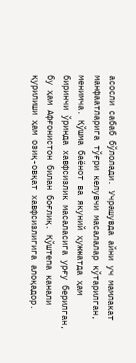асосли сабаб бўлолади. Учрашувда айни уч мамлакат манфаатларига тўғри келувчи масалалар кўтарилган, менимча. Қўшма баёнот ва якуний ҳужжатда ҳам биринчи ўринда хавфсизлик масаласига урғу берилган, бу ҳам Афғонистон билан боғлиқ. Қўштепа канали қурилиши ҳам озиқ-овқат хавфсизлигига алоқадор.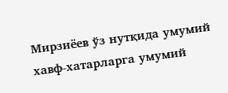Мирзиёев ўз нутқида умумий хавф-хатарларга умумий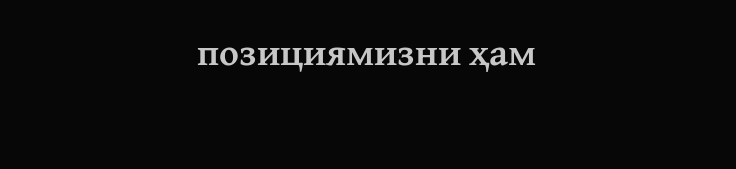позициямизни ҳам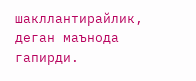шакллантирайлик, деган маънода гапирди.